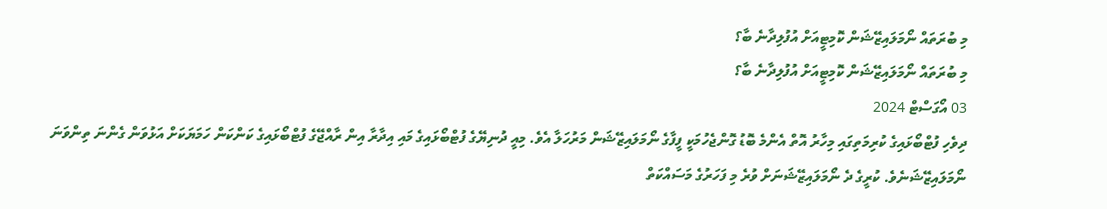މި ބުރަތައް ނޯމަލައިޒޭޝަން ކޮމިޓީއަށް އުފުލިދާނެ ބާ؟
މި ބުރަތައް ނޯމަލައިޒޭޝަން ކޮމިޓީއަށް އުފުލިދާނެ ބާ؟
03 އޯގަސްޓް 2024
ދިވެހި ފުޓްބޯޅައިގެ ކުރިމަތިގައި މިހާރު އޮތް އެންމެ ބޮޑު ގޮންޖެހުމަކީ ފީފާގެ ނޯމަލައިޒޭޝަން މަރުހަލާ އެވެ. މިއީ ދުނިޔޭގެ ފުޓްބޯޅައިގެ މައި އިދާރާ އިން ރާއްޖޭގެ ފުޓްބޯޅައިގެ ކަންކަން ހަމަޔަކަށް އަޅުވަން ގެންނަ ތިންވަނަ ނޯމަލައިޒޭޝަނެވެ. ކުރީގެ ދެ ނޯމަލައިޒޭޝަނަށް ވުރެ މި ފަހަރުގެ މަސައްކަތް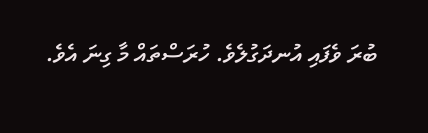ބުރަ ވެފައި އުނދަގުލެވެ. ހުރަސްތައް މާ ގިނަ އެވެ.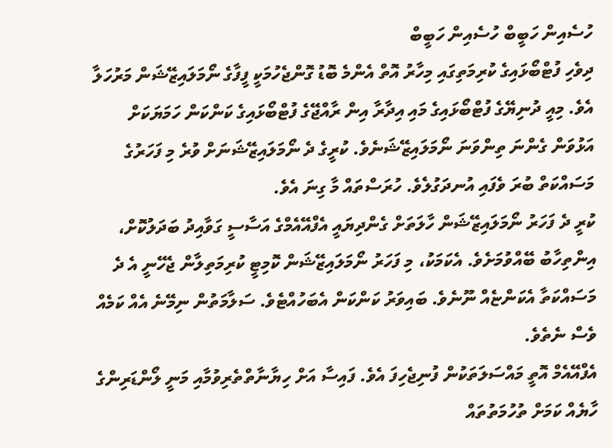ހުސެއިން ހަބީބް ހުސެއިން ހަބީބް
ދިވެހި ފުޓްބޯޅައިގެ ކުރިމަތިގައި މިހާރު އޮތް އެންމެ ބޮޑު ގޮންޖެހުމަކީ ފީފާގެ ނޯމަލައިޒޭޝަން މަރުހަލާ އެވެ. މިއީ ދުނިޔޭގެ ފުޓްބޯޅައިގެ މައި އިދާރާ އިން ރާއްޖޭގެ ފުޓްބޯޅައިގެ ކަންކަން ހަމަޔަކަށް އަޅުވަން ގެންނަ ތިންވަނަ ނޯމަލައިޒޭޝަނެވެ. ކުރީގެ ދެ ނޯމަލައިޒޭޝަނަށް ވުރެ މި ފަހަރުގެ މަސައްކަތް ބުރަ ވެފައި އުނދަގުލެވެ. ހުރަސްތައް މާ ގިނަ އެވެ.
ކުރީ ދެ ފަހަރު ނޯމަލައިޒޭޝަން ހާލަތަށް ގެންދިޔައީ އެފްއޭއެމްގެ އަސާސީ ގަވާއިދު ބަދަލުކޮށް، އިންތިހާބު ބޭއްވުމަށެވެ. އެކަމަކު، މި ފަހަރު ނޯމަލައިޒޭޝަން ކޮމިޓީ ކުރިމަތިލާން ޖެހޭނީ އެ ދެ މަސައްކަތާ އެކަންޏެއް ނޫނެވެ. ބައިވަރު ކަންކަން އެބަހުއްޓެވެ. ސަލާމަތުން ނިމޭނެ އެއް ކަމެއް ވެސް ނެތެވެ.
އެފްއޭއެމް އޮތީ މައްސަލަތަކުން ފުނިޖެހިފަ އެވެ. ފައިސާ އަށް ހިޔާނާތްތެރިވުމާއި މަނީ ލޯންޑަރިންގެ ހާޔެއް ކަމަށް ތުހުމަތުތައް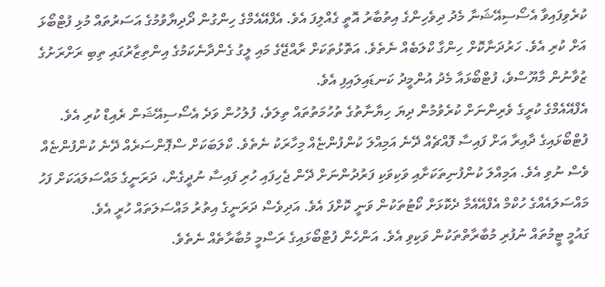ކުރެވިފައިވާ އެސޯސިއޭޝަނާ މެދު ދިވެހިންގެ އިތުބާރު އޮތީ ގެއްލިފަ އެވެ. އެފްއޭއެމްގެ ހިންގުން ދޯދިޔާވުމުގެ އަސަރުތައް މުޅި ފުޓްބޯޅަ އަށް ކުރި އެވެ. ހަރުދަނާކޮށް ހިންގާ ކްލަބެއް ނެތެވެ. އަތޮޅުތަކަށް ރާއްޖޭގެ މައި ލީގު ގެންދާނެކަމުގެ އިންތިޒާރުގައި ތިބި ރަށްރަށުގެ ޒުވާނުން މާޔޫސްވެ، ފުޓްބޯޅައާ މެދު އުންމީދު ކަނޑައިލައިފި އެވެ.
އެފްއޭއެމްގެ ކުރީގެ ވެރިންނަށް ކުރެވުމުން ދިޔަ ހިޔާނާތުގެ ތުހުމަތުތައް ތިލަވެ، ފުލުހުން ވަދެ އެސޯސިއޭޝަން ރެއިޑް ކުރި އެވެ. ފުޓްބޯޅައިގެ ދާއިރާ އަށް ފައިސާ ފޮއްޗެއް ދޭނެ އަމިއްލަ ކުންފުންޏެއް މިހާރަކު ނެތެވެ. ކްލަބަކަށް ސްޕޮންސަރެއް ދޭނެ ކުންފުންޏެއް ވެސް ނުވި އެވެ. އަމިއްލަ ކުންފުނިތަކަށާއި ވަކިވަކި ފަރުދުންނަށް ދޭން ޖެހިފައި ހުރި ފައިސާ ނުދީގެން، ދަރަނީގެ މައްސަލައަކަށް ފަހު މައްސަލައެއްގެ ހުކްމް އެފްއޭއެމާ ދެކޮޅަށް ކޯޓުތަކުން ވަނީ ކޮށްފަ އެވެ. އަދިވެސް ދަރަނީގެ އިތުރު މައްސަލަތައް ހުރީ އެވެ.
ގައުމީ ޓީމުތައް ނުފުރި މުބާރާތްތަކުން ވަކިވި އެވެ. އަންހެން ފުޓްބޯޅައިގެ ރަސްމީ މުބާރާތެއް ނެތެވެ.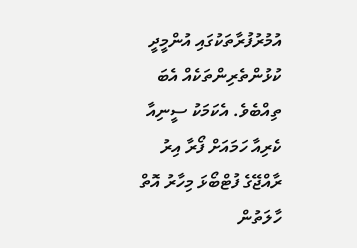އުމުރުފުރާތަކުގައި އުންމީދީ ކުޅުންތެރިންތަކެއް އެބަ ތިއްބެވެ. އެކަމަކު ސީނިއާ ކެރިއާ ހަމައަށް ފޯރާ އިރު ރާއްޖޭގެ ފުޓްބޯޅަ މިހާރު އޮތް ހާލަތުން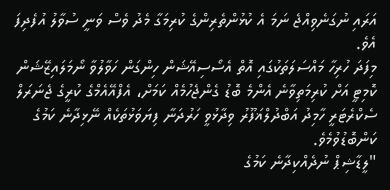އަރައި ނުގަނެވިއްޖެ ނަމަ އެ ކުޅުންތެރިންގެ ކުރިމަގާ މެދު ވެސް ވަނީ ސުވާލު އުފެދިފަ އެވެ.
މިފަދަ ހުރިހާ މައްސަލަތަކުގައި އޮތް އެސޯސިއޭޝަން ހިންގަން ހަވާލުވާ ނޯމަލައިޒޭޝަން ކޮމިޓީ އަށް ކުރިމަތިވާނެ އެންމެ ބޮޑު ގެންޖެހުމެއް ކަމަށް، އެފްއޭއެމްގެ ކުރީގެ ޖެނަރަލް ސެކްރެޓަރީ ހާމިދު އަބްދުލްޣަފޫރު ވިދާޅުވީ ހަރުދަނާ ފިޔަވަޅުތަކެއް ނޭޅިދާނެ ކަމުގެ ކަންބޮޑުވުމެވެ.
"ލީޑާޝިޕް ނުދެއްކިދާނެ ކަމުގެ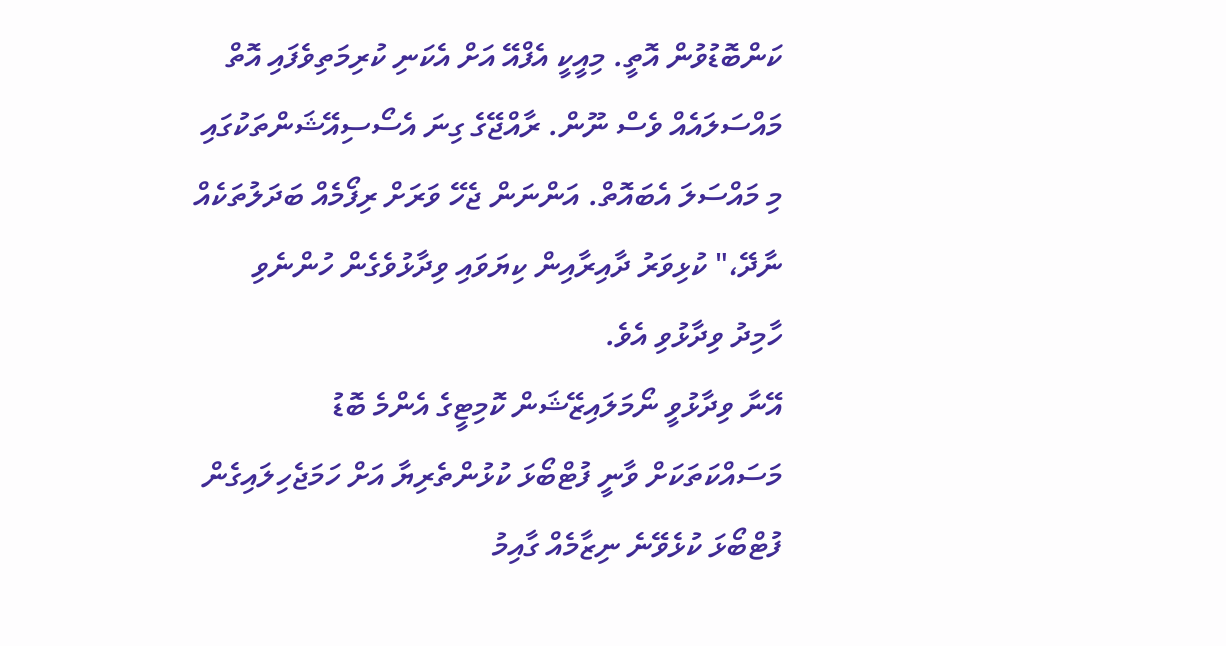ކަންބޮޑުވުން އޮތީ. މިއީކީ އެފްއޭ އަށް އެކަނި ކުރިމަތިވެފައި އޮތް މައްސަލައެއް ވެސް ނޫން. ރާއްޖޭގެ ގިނަ އެސޯސިއޭޝަންތަކުގައި މި މައްސަލަ އެބައޮތް. އަންނަން ޖެހޭ ވަރަށް ރިފޯމެއް ބަދަލުތަކެއް ނާދޭ،" ކުޅިވަރު ދާއިރާއިން ކިޔަވައި ވިދާޅުވެގެން ހުންނެވި ހާމިދު ވިދާޅުވި އެވެ.
އޭނާ ވިދާޅުވީ ނޯމަލައިޒޭޝަން ކޮމިޓީގެ އެންމެ ބޮޑު މަސައްކަތަކަށް ވާނީ ފުޓްބޯޅަ ކުޅުންތެރިޔާ އަށް ހަމަޖެހިލައިގެން ފުޓްބޯޅަ ކުޅެވޭނެ ނިޒާމެއް ގާއިމު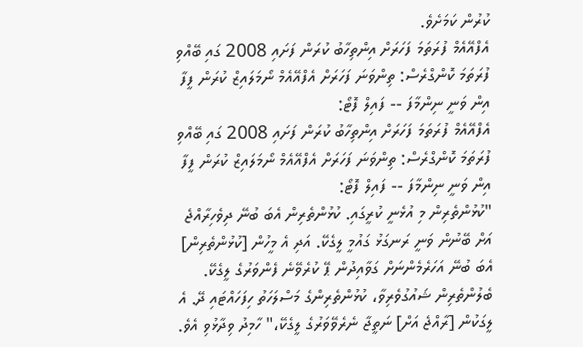ކުރުން ކަމަށެވެ.
އެފްއޭއެމް ފުރަތަމަ ފަހަރަށް އިންތިހާބު ކުރަން ފަށައި 2008 ގައި ބޭއްވި ފުރަތަމަ ކޮންގްރެސް: ތިންވަނަ ފަހަރަށް އެފްއޭއެމް ނޯމަލައިޒް ކުރަން ފީފާ އިން ވަނީ ނިންމާފަ -- ފައިލް ފޮޓޯ:
އެފްއޭއެމް ފުރަތަމަ ފަހަރަށް އިންތިހާބު ކުރަން ފަށައި 2008 ގައި ބޭއްވި ފުރަތަމަ ކޮންގްރެސް: ތިންވަނަ ފަހަރަށް އެފްއޭއެމް ނޯމަލައިޒް ކުރަން ފީފާ އިން ވަނީ ނިންމާފަ -- ފައިލް ފޮޓޯ:
"ކުޅުންތެރިން މި އުޅެނީ ކުރީގައި. ކުޅުންތެރިން އެބަ ބުނޭ ދިވެހިރާއްޖެ އަށް ބޭނުން ވަނީ ރަނގަޅު ގައުމީ ލީގެކޭ. އަދި އެ މީހުން [ކުޅުންތެރިން] އެބަ ބުނޭ އަހަރެމެންނަށް ގަވާއިދުން ޕޭ ކުރެވޭނެ ފެންވަރުގެ ލީގެކޭ. ބެލުންތެރިން ޝައުގުވެރިވާ، ކުޅުންތެރިންގެ މަސްލަހަތު ހިފަހައްޓައި ދޭ. އެ ލީގަކުން [ރާއްޖެ އަށް] ނަތީޖާ ނެރެވޭވަރުގެ ލީގެކޭ،" ހާމިދު ވިދާޅުވި އެވެ.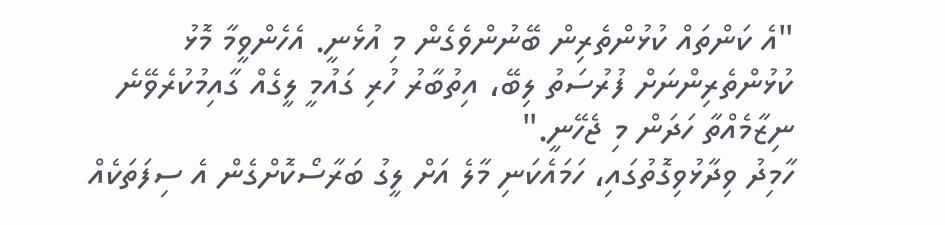"އެ ކަންތައް ކުޅުންތެރިން ބޭނުންވެގެން މި އުޅެނީ. އެހެންވީމާ މޮޅު ކުޅުންތެރިންނަށް ފުރުސަތު ލިބޭ، އިތުބާރު ހުރި ގައުމީ ލީގެއް ގާއިމުކުރެވޭނެ ނިޒާމެއްތާ ހަދަން މި ޖެހޭނީ."
ހާމިދު ވިދާޅުވިގޮތުގައި، ހަމައެކަނި މާލެ އަށް ލީގު ބަރާސޯކޮށްގެން އެ ސިފަތަކެއް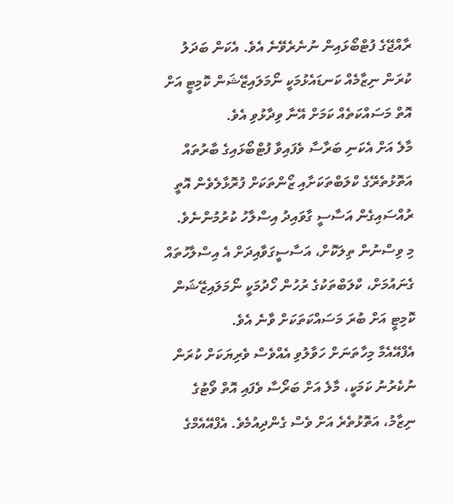ރާއްޖޭގެ ފުޓްބޯޅައިން ނުނެރެވޭނެ އެވެ. އެކަން ބަދަލު ކުރަން ނިޒާމެއް ކަނޑައެޅުމަކީ ނޯމަލައިޒޭޝަން ކޮމިޓީ އަށް އޮތް މަސައްކަތެއް ކަމަށް އޭނާ ވިދާޅުވި އެވެ.
މާލެ އަށް އެކަނި ބަރާސާ ވެފައިވާ ފުޓްބޯޅައިގެ ބާރުތައް އަތޮޅުތެރޭގެ ކްލަބްތަކަށާއި ޒޯންތަކަށް ފުރޮޅާލެވެން އޮތީ ރުއްސައިގެން އަސާސީ ގާވައިދު އިސްލާހު ކުރުމުންނެވެ.
މި ވިސްނުން ތިލަކޮށް، އަސާސީގަވާއިދަށް އެ އިސްލާހުތައް ގެނައުމަށް، ކްލަބްތަކުގެ ރުހުން ހޯދުމަކީ ނޯމަލައިޒޭޝަން ކޮމިޓީ އަށް ބުރަ މަސައްކަތަކަށް ވާނެ އެވެ.
އެފްއޭއެމާ މިހާތަނަށް ހަވާލުވި އެއްވެސް ވެރިޔަކަށް ކުރަން ނުކެރުނު ކަމަކީ، މާލެ އަށް ބަރޯސާ ވެފައި އޮތް ވޯޓުގެ ނިޒާމު، އަތޮޅުތެރެ އަށް ވެސް ގެންދިއުމެވެ. އެފްއޭއެމްގެ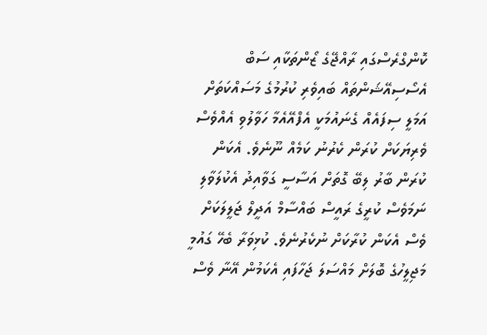ކޮންގްރެސްގައި ރާއްޖޭގެ ޒޯންތަކާއި ސަބް އެސޯސިއޭޝަންތައް ބައިވެރި ކުރުމުގެ މަސައްކަތަށް އަމަލީ ސިފައެއް ގެނައުމަކީ އެފްއޭއެމާ ހަވާލުވި އެއްވެސް ވެރިޔަކަށް ކުރަން ކެރުނު ކަމެއް ނޫނެވެ. އެކަން ކުރަން ބާރު ލިބޭ ގޮތަށް އަސާސީ ގަވާއިދު އެކުލަވާލި ނަމަވެސް ކުރީގެ ރައީސް ބައްސާމް އަދީލް ޖަލީލަކަށް ވެސް އެކަން ކުރާކަށް ނުކެރުނެވެ. ކުޅިވަރާ ބެހޭ ގައުމީ މަޖިލީހުގެ ބޮލަށް މައްސަލަ ޖަހާފައި އެކަމުން އޭނާ ވެސް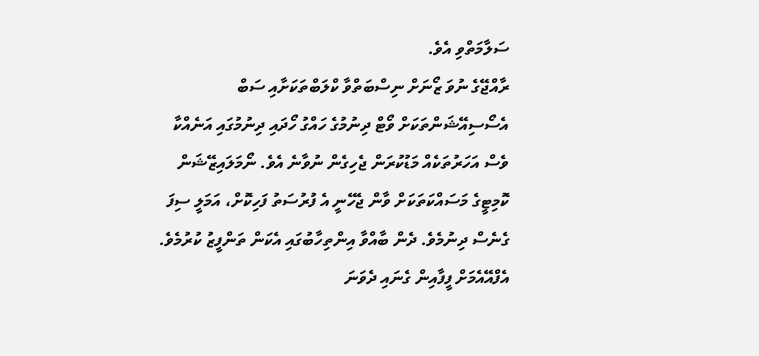ސަލާމަތްވި އެވެ.
ރާއްޖޭގެ ނުވަ ޒޯނަށް ނިސްބަތްވާ ކްލަބްތަކަށާއި ސަބް އެސޯސިއޭޝަންތަކަށް ވޯޓް ދިނުމުގެ ހައްގު ހޯދައި ދިނުމުގައި އަނެއްކާ ވެސް އަހަރުތަކެއް މަޑުކުރަން ޖެހިގެން ނުވާނެ އެވެ. ނޯމަލައިޒޭޝަން ކޮމިޓީގެ މަސައްކަތަކަށް ވާން ޖެހޭނީ އެ ފުރުސަތު ފަހިކޮށް، އަމަލީ ސިފަ ގެނެސް ދިނުމެވެ. ދެން ބާއްވާ އިންތިހާބުގައި އެކަން ތަންފީޒު ކުރުމެވެ.
އެފްއޭއެމަށް ފީފާއިން ގެނައި ދެވަނަ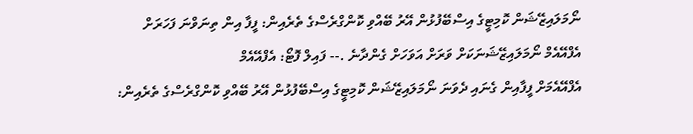ނޯމަލައިޒޭޝަން ކޮމިޓީގެ އިސްބޭފުޅުން އޭރު ބޭއްވި ކޮންގްރެސްގެ ތެރެއިން: ފީފާ އިން ތިނަވްނަ ފަހަރަށް އެފްއޭއެމް ނޯމަލައިޒޭޝަނަކަށް ވަރަށް އަވަހަށް ގެންދާނެ .-- ފައިލް ފޮޓޯ: އެފްއޭއެމް
އެފްއޭއެމަށް ފީފާއިން ގެނައި ދެވަނަ ނޯމަލައިޒޭޝަން ކޮމިޓީގެ އިސްބޭފުޅުން އޭރު ބޭއްވި ކޮންގްރެސްގެ ތެރެއިން: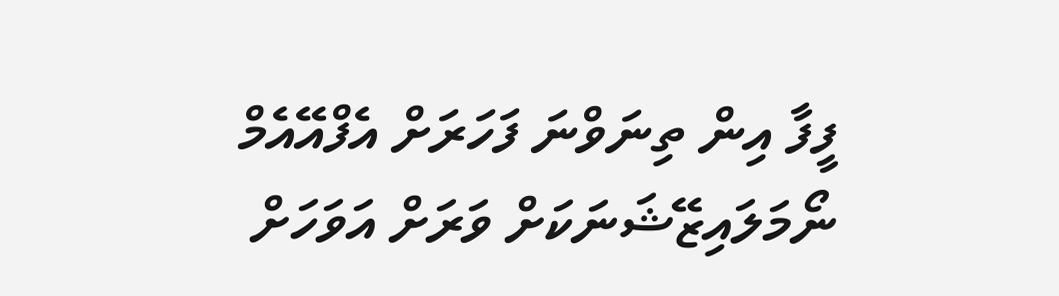ފީފާ އިން ތިނަވްނަ ފަހަރަށް އެފްއޭއެމް ނޯމަލައިޒޭޝަނަކަށް ވަރަށް އަވަހަށް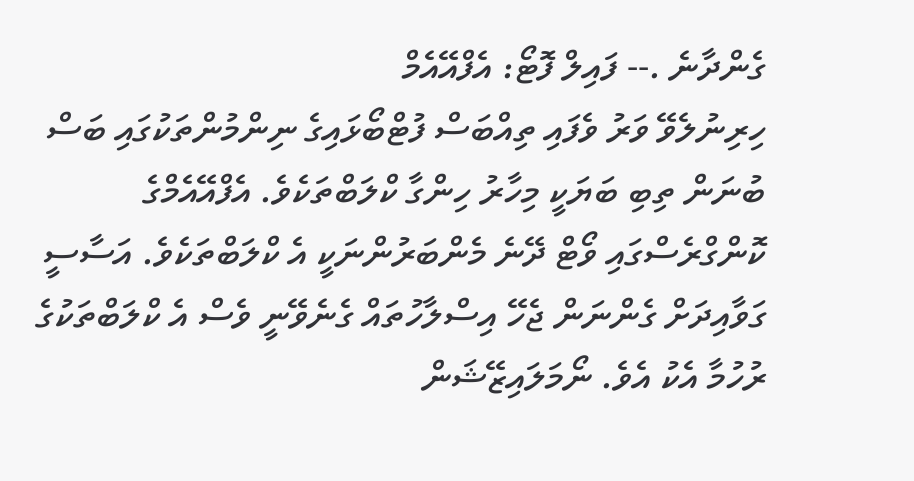ގެންދާނެ .-- ފައިލް ފޮޓޯ: އެފްއޭއެމް
ހިރިނުލެވޭ ވަރު ވެފައި ތިއްބަސް ފުޓްބޯޅައިގެ ނިންމުންތަކުގައި ބަސް ބުނަން ތިބި ބަޔަކީ މިހާރު ހިންގާ ކްލަބްތަކެވެ. އެފްއޭއެމްގެ ކޮންގްރެސްގައި ވޯޓް ދޭނެ މެންބަރުންނަކީ އެ ކްލަބްތަކެވެ. އަސާސީ ގަވާއިދަށް ގެންނަން ޖެހޭ އިސްލާހުތައް ގެނެވޭނީ ވެސް އެ ކްލަބްތަކުގެ ރުހުމާ އެކު އެވެ. ނޯމަލައިޒޭޝަން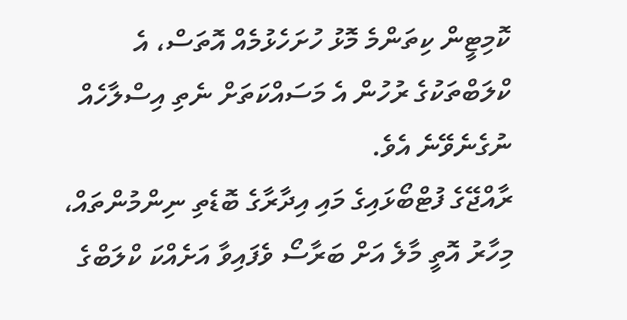ކޮމިޓީން ކިތަންމެ މޮޅު ހުށަހެޅުމެއް އޮތަސް، އެ ކްލަބްތަކުގެ ރުހުން އެ މަސައްކަތަށް ނެތި އިސްލާހެއް ނުގެނެވޭނެ އެވެ.
ރާއްޖޭގެ ފުޓްބޯޅައިގެ މައި އިދާރާގެ ބޮޑެތި ނިންމުންތައް، މިހާރު އޮތީ މާލެ އަށް ބަރާސޯ ވެފައިވާ އަށެއްކަ ކްލަބްގެ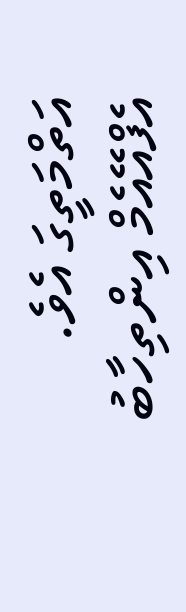އަތްމަތީގަ އެވެ. އެފްއޭއެމް އިންތިހާބު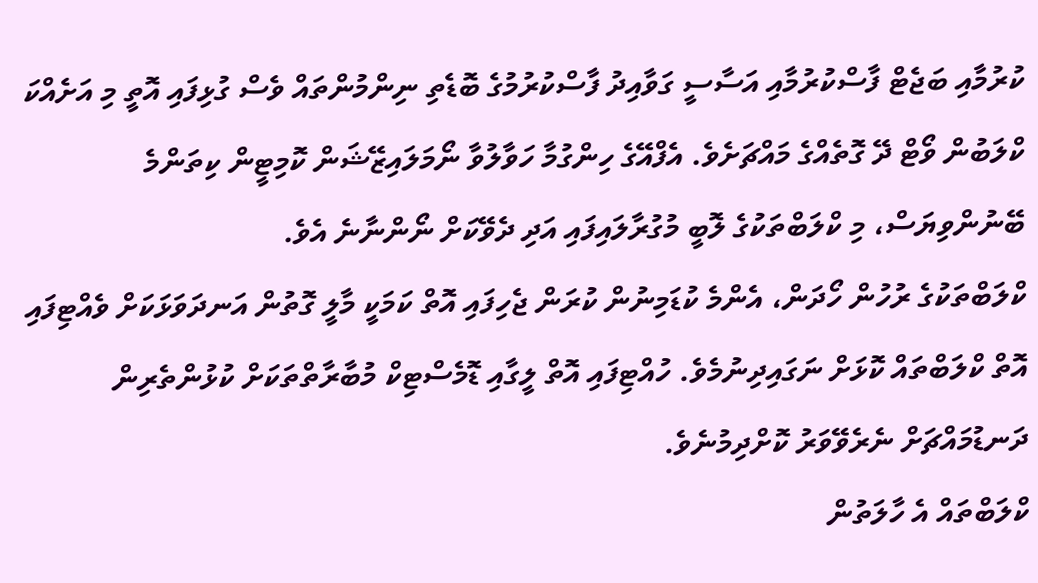ކުރުމާއި ބަޖެޓް ފާސްކުރުމާއި އަސާސީ ގަވާއިދު ފާސްކުރުމުގެ ބޮޑެތި ނިންމުންތައް ވެސް ގުޅިފައި އޮތީ މި އަށެއްކަ ކްލަބުން ވޯޓް ދޭ ގޮތެއްގެ މައްޗަށެވެ. އެފްއޭގެ ހިންގުމާ ހަވާލުވާ ނޯމަލައިޒޭޝަން ކޮމިޓީން ކިތަންމެ ބޭނުންވިޔަސް، މި ކްލަބްތަކުގެ ލޮބީ މުގުރާލައިފައި އަދި ދެވޭކަށް ނޯންނާނެ އެވެ.
ކްލަބްތަކުގެ ރުހުން ހޯދަން، އެންމެ ކުޑަމިނުން ކުރަން ޖެހިފައި އޮތް ކަމަކީ މާލީ ގޮތުން އަނދަވަޅަކަށް ވެއްޓިފައި އޮތް ކްލަބްތައް ކޮޅަށް ނަގައިދިނުމެވެ. ހުއްޓިފައި އޮތް ލީގާއި ޑޮމެސްޓިކް މުބާރާތްތަކަށް ކުޅުންތެރިން ދަނޑުމައްޗަށް ނެރެވޭވަރު ކޮށްދިމުނެވެ.
ކްލަބްތައް އެ ހާލަތުން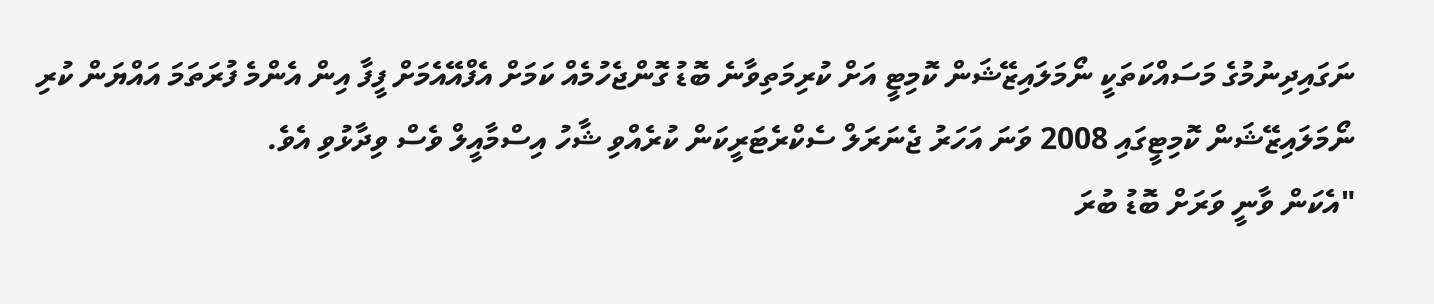ނަގައިދިނުމުގެ މަސައްކަތަކީ ނޯމަލައިޒޭޝަން ކޮމިޓީ އަށް ކުރިމަތިވާނެ ބޮޑު ގޮންޖެހުމެއް ކަމަށް އެފްއޭއެމަށް ފީފާ އިން އެންމެ ފުރަތަމަ އައްޔަން ކުރި ނޯމަލައިޒޭޝަން ކޮމިޓީގައި 2008 ވަނަ އަހަރު ޖެނަރަލް ސެކްރެޓަރީކަން ކުރެއްވި ޝާހު އިސްމާއީލް ވެސް ވިދާޅުވި އެވެ.
"އެކަން ވާނީ ވަރަށް ބޮޑު ބުރަ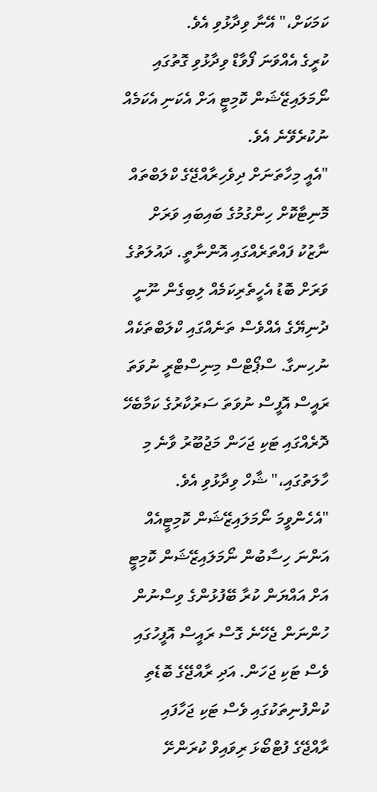ކަމަކަށް،" އޭނާ ވިދާޅުވި އެވެ.
ކުރީގެ އެއްވަނަ ފޯވާޑް ވިދާޅުވި ގޮތުގައި ނޯމަލައިޒޭޝަން ކޮމިޓީ އަށް އެކަނި އެކަމެއް ނުކުރެވޭނެ އެވެ.
"އެއީ މިހާތަނަށް ދިވެހިރާއްޖޭގެ ކްލަބްތައް މޮނިޓާކޮށް ހިންގުމުގެ ބައިބައި ވަރަށް ނާޒުކު ފައްތަރެއްގައި އޮންނާތީ. ދައުލަތުގެ ވަރަށް ބޮޑު އެހީތެރިކަމެއް ލިބިގެން ނޫނީ ދުނިޔޭގެ އެއްވެސް ތަނެއްގައި ކްލަބްތަކެއް ނުހިނގާ. ސްޕޯޓްސް މިނިސްޓްރީ ނުވަތަ ރައީސް އޮފީސް ނުވަތަ ސަރުކާރުގެ ކަމާބެހޭ ދޮރެއްގައި ޓަކި ޖަހަން މަޖުބޫރު ވާނެ މި ހާލަތުގައި،" ޝާހް ވިދާޅުވި އެވެ.
"އެހެންވީމަ ނޯމަލައިޒޭޝަން ކޮމިޓީއެއް އަންނަ ހިސާބުން ނޯމަލައިޒޭޝަން ކޮމިޓީ އަށް އައްޔަން ކުރާ ބޭފުޅުންގެ ވިސްނުން ހުންނަން ޖެހޭނެ ގޮސް ރައީސް އޮފީހުގައި ވެސް ޓަކި ޖަހަން. އަދި ރާއްޖޭގެ ބޮޑެތި ކުންފުނިތަކުގައި ވެސް ޓަކި ޖަހާފައި ރާއްޖޭގެ ފުޓްބޯޅަ ރިވައިވް ކުރަންށޭ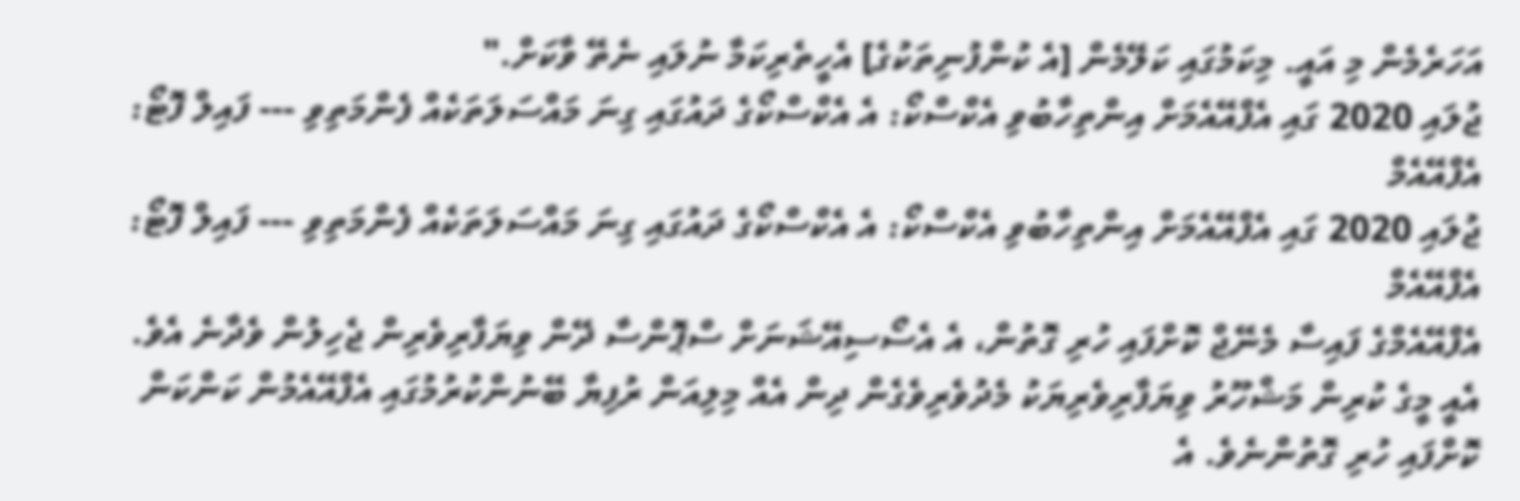އަހަރެމެން މި އައީ. މިކަމުގައި ކަލޭމެން [އެ ކުންފުނިތަކުގެ] އެހީތެރިކަމާ ނުލައި ނެތޭ ވާކަށް."
ޖުލައި 2020 ގައި އެފްއޭއެމަށް އިންތިހާބުވި އެކްސްކޯ: އެ އެކްސްކޯގެ ދައުގައި ގިނަ މައްސަލަތަކެއް ފެންމަތިވި --- ފައިލް ފޮޓޯ: އެފްއޭއެމް
ޖުލައި 2020 ގައި އެފްއޭއެމަށް އިންތިހާބުވި އެކްސްކޯ: އެ އެކްސްކޯގެ ދައުގައި ގިނަ މައްސަލަތަކެއް ފެންމަތިވި --- ފައިލް ފޮޓޯ: އެފްއޭއެމް
އެފްއޭއެމްގެ ފައިސާ މެނޭޖް ކޮށްފައި ހުރި ގޮތުން، އެ އެސޯސިއޭޝަނަށް ސްޕޮންސާ ދޭން ވިޔަފާރިވެރިން ޖެހިލުން ވެދާނެ އެވެ. އެއީ މީގެ ކުރިން މަޝްހޫރު ވިޔަފާރިވެރިޔަކު މެދުވެރިވެގެން ދިން އެއް މިލިއަން ރުފިޔާ ބޭނުންކުރުމުގައި އެފްއޭއެމުން ކަންކަން ކޮށްފައި ހުރި ގޮތުންނެވެ. އެ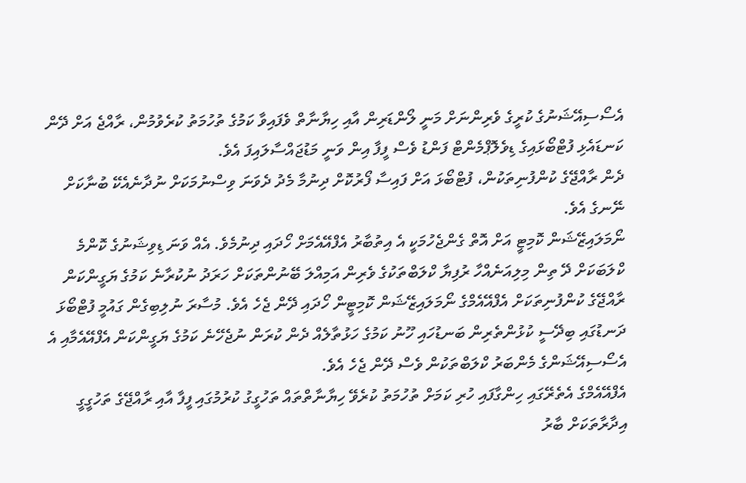އެސޯސިއޭޝަނުގެ ކުރީގެ ވެރިންނަށް މަނީ ލޯންޑަރިން އާއި ހިޔާނާތް ވެފައިވާ ކަމުގެ ތުހުމަތު ކުރެވުމުން، ރާއްޖެ އަށް ދޭން ކަނޑައެޅި ފުޓްބޯޅައިގެ ޑިވެލޮޕްމެންޓް ފަންޑު ވެސް ފީފާ އިން ވަނީ މަޑުޖައްސާލައިފަ އެވެ.
ދެން ރާއްޖޭގެ ކުންފުނިތަކުން، ފުޓްބޯޅަ އަށް ފައިސާ ފޯރުކޮށް ދިނުމާ މެދު ދެވަނަ ވިސްނުމަކަށް ނުދާނެއެކޭ ބުނާކަށް ނޭނގެ އެވެ.
ނޯމަލައިޒޭޝަން ކޮމިޓީ އަށް އޮތް ގެންޖެހުމަކީ އެ އިތުބާރު އެފްއޭއެމަށް ހޯދައި ދިނުމެވެ. އެއް ވަނަ ޑިވިޝަނުގެ ކޮންމެ ކްލަބަކަށް ދޭ ތިން މިލިއަނެއްހާ ރުފިޔާ ކްލަބްތަކުގެ ވެރިން އަމިއްލަ ބޭނުންތަކަށް ހަރަދު ނުކުރާނެ ކަމުގެ ޔަގީންކަން ރާއްޖޭގެ ކުންފުނިތަކަށް އެފްއޭއެމްގެ ނޯމަލައިޒޭޝަން ކޮމިޓީން ހޯދައި ދޭން ޖެހެ އެވެ. މުސާރަ ނުލިބިގެން ގައުމީ ފުޓްބޯޅަ ދަނޑުގައި ބިދޭސީ ކުޅުންތެރިން ބަނޑުހައި ހޫނު ކަމުގެ ހަޅުތާލެއް ދެން ކުރަން ނުޖެހޭނެ ކަމުގެ ޔަގީންކަން އެފްއޭއެމާއި އެ އެސޯސިއޭޝަންގެ މެންބަރު ކްލަބްތަކުން ވެސް ދޭން ޖެހެ އެވެ.
އެފްއޭއެމްގެ އެތެރޭގައި ހިންގާފައި ހުރި ކަމަށް ތުހުމަތު ކުރެވޭ ހިޔާނާތްތައް ތަހުގީގު ކުރުމުގައި ފީފާ އާއި ރާއްޖޭގެ ތަހުގީގީ އިދާރާތަކަށް ބާރު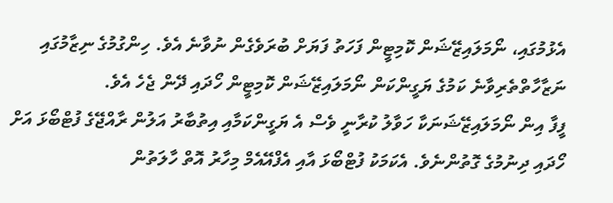އެޅުމުގައި، ނޯމަލައިޒޭޝަން ކޮމިޓީން ފަހަތު ފަޔަށް ބުރަވެގެން ނުވާނެ އެވެ. ހިންގުމުގެ ނިޒާމުގައި ނަޒާހާތްތެރިވާނެ ކަމުގެ ޔަގީންކަން ނޯމަލައިޒޭޝަން ކޮމިޓީން ހޯދައި ދޭން ޖެހެ އެވެ.
ފީފާ އިން ނޯމަލައިޒޭޝަނަކާ ހަވާލު ކުރާނީ ވެސް އެ ޔަގީންކަމާއި އިތުބާރު އަލުން ރާއްޖޭގެ ފުޓްބޯޅަ އަށް ހޯދައި ދިނުމުގެ ގޮތުންނެވެ. އެކަމަކު ފުޓްބޯޅަ އާއި އެފްއޭއެމް މިހާރު އޮތް ހާލަތުން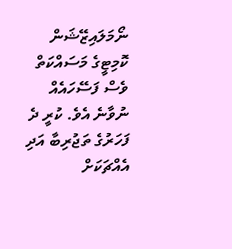ނޯމަލައިޒޭޝަން ކޮމިޓީގެ މަސައްކަތް ވެސް ފަސޭހައެއް ނުވާނެ އެވެ. ކުރީ ދެ ފަހަރުގެ ތަޖުރިބާ އަދި އެއްޗަކަށް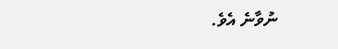ނުވާނެ އެވެ.